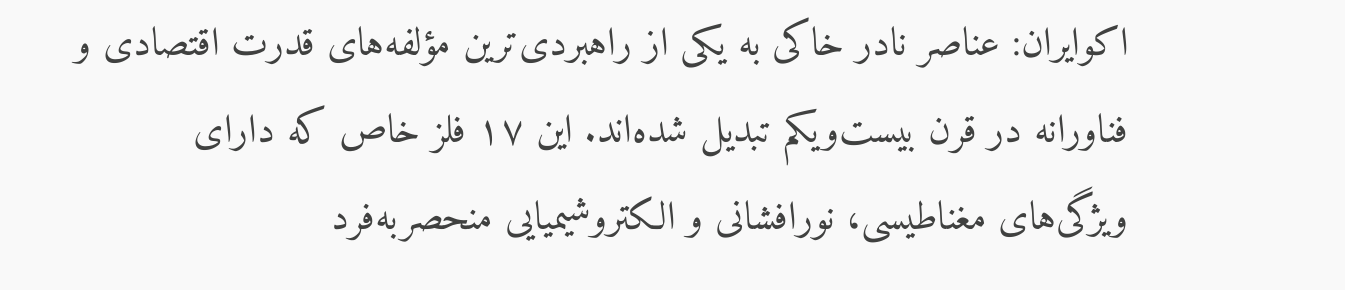اکوایران: عناصر نادر خاکی به یکی از راهبردی‌ترین مؤلفه‌های قدرت اقتصادی و فناورانه در قرن بیست‌ویکم تبدیل شده‌اند. این ۱۷ فلز خاص که دارای ویژگی‌های مغناطیسی، نورافشانی و الکتروشیمیایی منحصربه‌فرد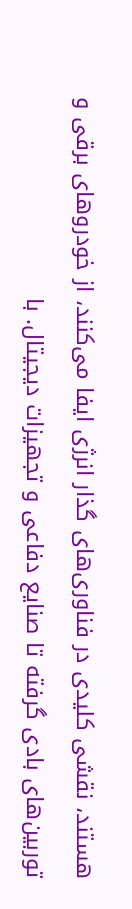هستند، نقشی کلیدی در فناوری‌های گذار انرژی ایفا می‌کنند، از خودروهای برقی و توربین‌های بادی گرفته تا صنایع دفاعی و تجهیزات دیجیتال. با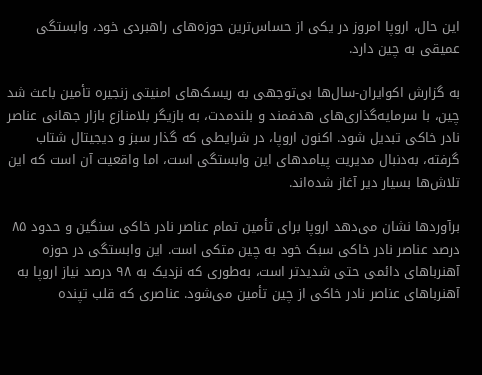این حال، اروپا امروز در یکی از حساس‌ترین حوزه‌های راهبردی خود، وابستگی عمیقی به چین دارد.

به گزارش اکوایران-سال‌ها بی‌توجهی به ریسک‌های امنیتی زنجیره تأمین باعث شد چین، با سرمایه‌گذاری‌های هدفمند و بلندمدت، به بازیگر بلامنازع بازار جهانی عناصر نادر خاکی تبدیل شود. اکنون اروپا، در شرایطی که گذار سبز و دیجیتال شتاب گرفته، به‌دنبال مدیریت پیامدهای این وابستگی است، اما واقعیت آن است که این تلاش‌ها بسیار دیر آغاز شده‌اند.

برآوردها نشان می‌دهد اروپا برای تأمین تمام عناصر نادر خاکی سنگین و حدود ۸۵ درصد عناصر نادر خاکی سبک خود به چین متکی است. این وابستگی در حوزه آهنرباهای دائمی حتی شدیدتر است، به‌طوری که نزدیک به ۹۸ درصد نیاز اروپا به آهنرباهای عناصر نادر خاکی از چین تأمین می‌شود. عناصری که قلب تپنده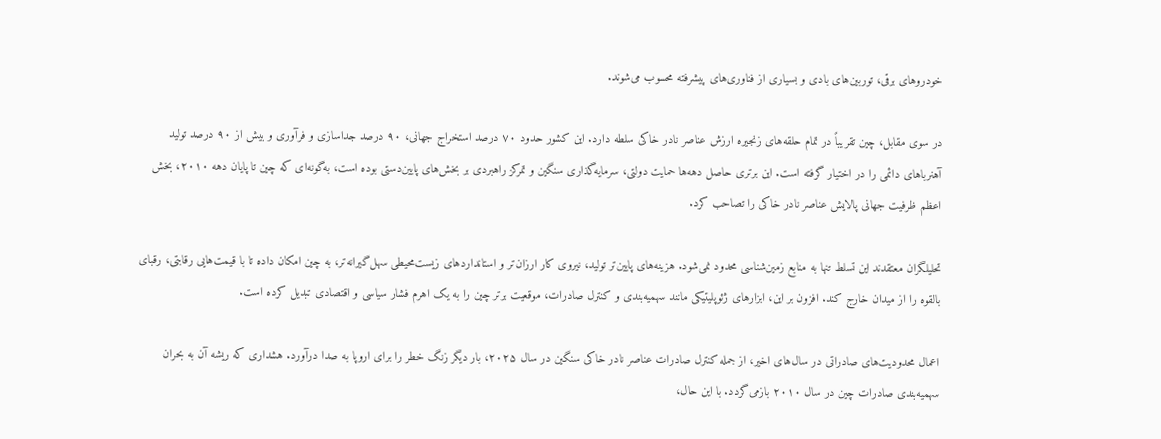خودروهای برقی، توربین‌های بادی و بسیاری از فناوری‌های پیشرفته محسوب می‌شوند.

در سوی مقابل، چین تقریباً در تمام حلقه‌های زنجیره ارزش عناصر نادر خاکی سلطه دارد. این کشور حدود ۷۰ درصد استخراج جهانی، ۹۰ درصد جداسازی و فرآوری و بیش از ۹۰ درصد تولید آهنرباهای دائمی را در اختیار گرفته است. این برتری حاصل دهه‌ها حمایت دولتی، سرمایه‌گذاری سنگین و تمرکز راهبردی بر بخش‌های پایین‌دستی بوده است، به‌گونه‌ای که چین تا پایان دهه ۲۰۱۰، بخش اعظم ظرفیت جهانی پالایش عناصر نادر خاکی را تصاحب کرد.

تحلیلگران معتقدند این تسلط تنها به منابع زمین‌شناسی محدود نمی‌شود. هزینه‌های پایین‌تر تولید، نیروی کار ارزان‌تر و استانداردهای زیست‌محیطی سهل‌گیرانه‌تر، به چین امکان داده تا با قیمت‌هایی رقابتی، رقبای بالقوه را از میدان خارج کند. افزون بر این، ابزارهای ژئوپلیتیکی مانند سهمیه‌بندی و کنترل صادرات، موقعیت برتر چین را به یک اهرم فشار سیاسی و اقتصادی تبدیل کرده است.

اعمال محدودیت‌های صادراتی در سال‌های اخیر، از جمله کنترل صادرات عناصر نادر خاکی سنگین در سال ۲۰۲۵، بار دیگر زنگ خطر را برای اروپا به صدا درآورد. هشداری که ریشه آن به بحران سهمیه‌بندی صادرات چین در سال ۲۰۱۰ بازمی‌گردد. با این حال،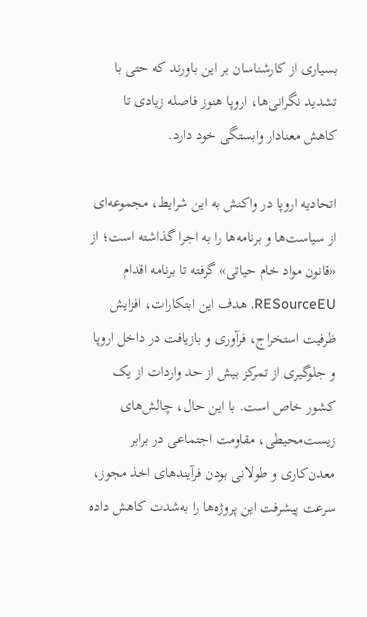بسیاری از کارشناسان بر این باورند که حتی با تشدید نگرانی‌ها، اروپا هنوز فاصله زیادی تا کاهش معنادار وابستگی خود دارد.

اتحادیه اروپا در واکنش به این شرایط، مجموعه‌ای از سیاست‌ها و برنامه‌ها را به اجرا گذاشته است؛ از «قانون مواد خام حیاتی» گرفته تا برنامه اقدام RESourceEU. هدف این ابتکارات، افزایش ظرفیت استخراج، فرآوری و بازیافت در داخل اروپا و جلوگیری از تمرکز بیش از حد واردات از یک کشور خاص است. با این حال، چالش‌های زیست‌محیطی، مقاومت اجتماعی در برابر معدن‌کاری و طولانی بودن فرآیندهای اخذ مجوز، سرعت پیشرفت این پروژه‌ها را به‌شدت کاهش داده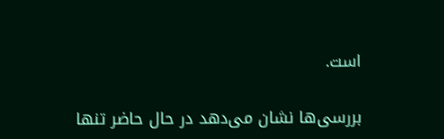است.

بررسی‌ها نشان می‌دهد در حال حاضر تنها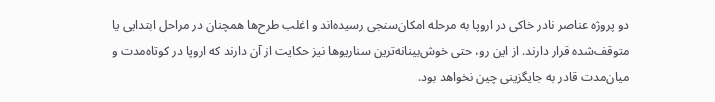دو پروژه عناصر نادر خاکی در اروپا به مرحله امکان‌سنجی رسیده‌اند و اغلب طرح‌ها همچنان در مراحل ابتدایی یا متوقف‌شده قرار دارند. از این رو، حتی خوش‌بینانه‌ترین سناریوها نیز حکایت از آن دارند که اروپا در کوتاه‌مدت و میان‌مدت قادر به جایگزینی چین نخواهد بود.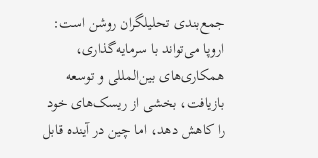جمع‌بندی تحلیلگران روشن است: اروپا می‌تواند با سرمایه‌گذاری، همکاری‌های بین‌المللی و توسعه بازیافت، بخشی از ریسک‌های خود را کاهش دهد، اما چین در آینده قابل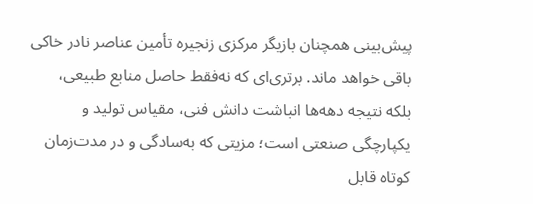پیش‌بینی همچنان بازیگر مرکزی زنجیره تأمین عناصر نادر خاکی باقی خواهد ماند. برتری‌ای که نه‌فقط حاصل منابع طبیعی، بلکه نتیجه دهه‌ها انباشت دانش فنی، مقیاس تولید و یکپارچگی صنعتی است؛ مزیتی که به‌سادگی و در مدت‌زمان کوتاه قابل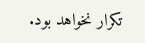تکرار نخواهد بود.